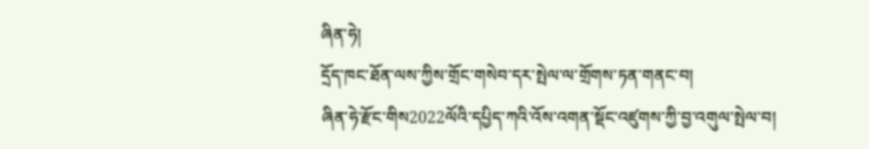ཞིན་ཧེ།
དྲོད་ཁང་ཐོན་ལས་ཀྱིས་གྲོང་གསེབ་དར་སྤེལ་ལ་གྲོགས་ཏན་གནང་བ།
ཞིན་ཧེ་རྫོང་གིས2022ལོའི་དཔྱིད་ཀའི་འོས་འགན་སྡོང་འཛུགས་ཀྱི་བྱ་འགུལ་སྤེལ་བ།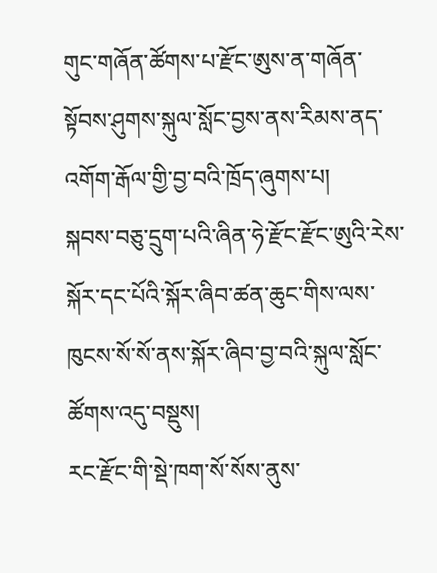གུང་གཞོན་ཚོགས་པ་རྫོང་ཨུས་ན་གཞོན་སྟོབས་ཤུགས་སྐུལ་སློང་བྱས་ནས་རིམས་ནད་འགོག་རྒོལ་གྱི་བྱ་བའི་ཁྲོད་ཞུགས་པ།
སྐབས་བཅུ་དྲུག་པའི་ཞིན་ཧེ་རྫོང་རྫོང་ཨུའི་རེས་སྐོར་དང་པོའི་སྐོར་ཞིབ་ཚན་ཆུང་གིས་ལས་ཁུངས་སོ་སོ་ནས་སྐོར་ཞིབ་བྱ་བའི་སྐུལ་སློང་ཚོགས་འདུ་བསྡུས།
རང་རྫོང་གི་སྡེ་ཁག་སོ་སོས་ནུས་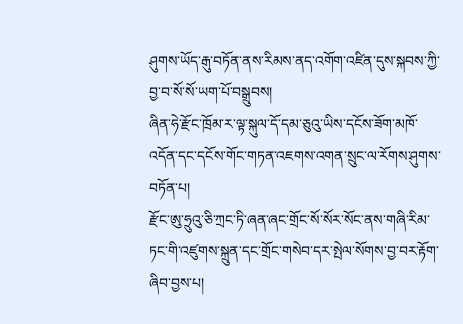ཤུགས་ཡོད་རྒུ་བཏོན་ནས་རིམས་ནད་འགོག་འཛིན་དུས་སྐབས་ཀྱི་བྱ་བ་སོ་སོ་ཡག་པོ་བསྒྲུབས།
ཞིན་ཧེ་རྫོང་ཁྲོམ་ར་ལྟ་སྐུལ་དོ་དམ་ཅུའུ་ཡིས་དངོས་ཟོག་མཁོ་འདོན་དང་དངོས་གོང་གཏན་འཇགས་འགན་སྲུང་ལ་རོགས་ཤུགས་བཏོན་པ།
རྫོང་ཨུ་ཧྲུའུ་ཅི་ཀྲང་ཏི་ཞན་ཞང་གྲོང་སོ་སོར་སོང་ནས་གཞི་རིམ་ཏང་གི་འཛུགས་སྐྲུན་དང་གྲོང་གསེབ་དར་སྤེལ་སོགས་བྱ་བར་རྟོག་ཞིབ་བྱས་པ།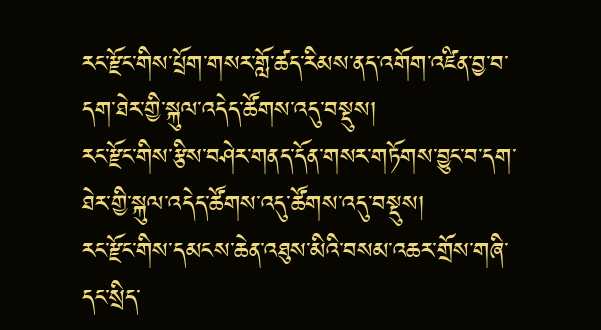རང་རྫོང་གིས་པྲོག་གསར་གློ་ཚད་རིམས་ནད་འགོག་འཛིན་བྱ་བ་དག་ཐེར་གྱི་སྐུལ་འདེད་ཚོགས་འདུ་བསྡུས།
རང་རྫོང་གིས་རྩིས་བཤེར་གནད་དོན་གསར་གཏོགས་བྱུང་བ་དག་ཐེར་གྱི་སྐུལ་འདེད་ཚོགས་འདུ་ཚོགས་འདུ་བསྡུས།
རང་རྫོང་གིས་དམངས་ཆེན་འཐུས་མིའི་བསམ་འཆར་གྲོས་གཞི་དང་སྲིད་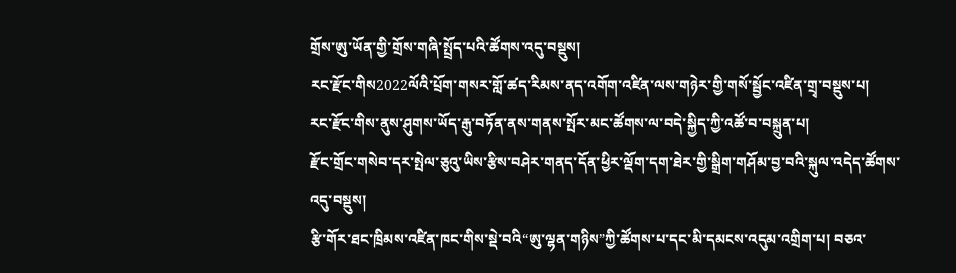གྲོས་ཨུ་ཡོན་གྱི་གྲོས་གཞི་སྤྲོད་པའི་ཚོགས་འདུ་བསྡུས།
རང་རྫོང་གིས2022ལོའི་པྲོག་གསར་གློ་ཚད་རིམས་ནད་འགོག་འཛིན་ལས་གཉེར་གྱི་གསོ་སྦྱོང་འཛིན་གྲྭ་བསྡུས་པ།
རང་རྫོང་གིས་ནུས་ཤུགས་ཡོད་རྒུ་བཏོན་ནས་གནས་སྤོར་མང་ཚོགས་ལ་བདེ་སྐྱིད་ཀྱི་འཚོ་བ་བསྐྲུན་པ།
རྫོང་གྲོང་གསེབ་དར་སྤེལ་ཅུའུ་ཡིས་རྩིས་བཤེར་གནད་དོན་ཕྱིར་ལྡོག་དག་ཐེར་གྱི་སྒྲིག་གཤོམ་བྱ་བའི་སྐུལ་འདེད་ཚོགས་འདུ་བསྡུས།
རྩི་གོར་ཐང་ཁྲིམས་འཛིན་ཁང་གིས་སྡེ་བའི“ཨུ་ལྷན་གཉིས”ཀྱི་ཚོགས་པ་དང་མི་དམངས་འདུམ་འགྲིག་པ། བཅའ་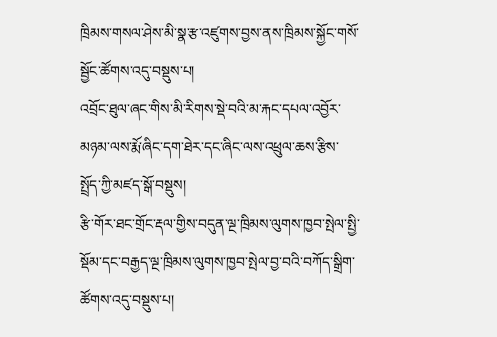ཁྲིམས་གསལ་ཤེས་མི་སྣ་རྩ་འཛུགས་བྱས་ནས་ཁྲིམས་སྐྱོང་གསོ་སྦྱོང་ཚོགས་འདུ་བསྡུས་པ།
འབྲོང་ཐུལ་ཞང་གིས་མི་རིགས་སྡེ་བའི་མ་རྐང་དཔལ་འབྱོར་མཉམ་ལས་རྨོ་ཞིང་དག་ཐེར་དང་ཞིང་ལས་འཕྲུལ་ཆས་རྩིས་སྤྲོད་ཀྱི་མཛད་སྒོ་བསྡུས།
རྩི་གོར་ཐང་གྲོང་རྡལ་གྱིས་བདུན་ལྔ་ཁྲིམས་ལུགས་ཁྱབ་སྤེལ་སྤྱི་སྡོམ་དང་བརྒྱད་ལྔ་ཁྲིམས་ལུགས་ཁྱབ་སྤེལ་བྱ་བའི་བཀོད་སྒྲིག་ཚོགས་འདུ་བསྡུས་པ།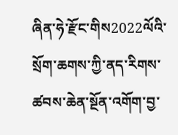ཞིན་ཧེ་རྫོང་གིས2022ལོའི་སྲོག་ཆགས་ཀྱི་ནད་རིགས་ཚབས་ཆེན་སྔོན་འགོག་བྱ་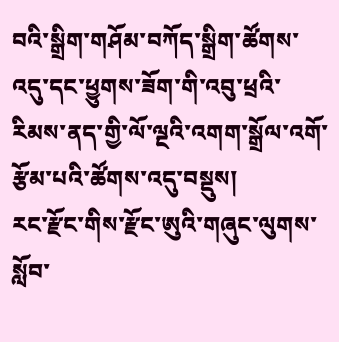བའི་སྒྲིག་གཤོམ་བཀོད་སྒྲིག་ཚོགས་འདུ་དང་ཕྱུགས་ཟོག་གི་འབུ་ཕྲའི་རིམས་ནད་གྱི་ལོ་ལྔའི་འགག་སྒྲོལ་འགོ་རྩོམ་པའི་ཚོགས་འདུ་བསྡུས།
རང་རྫོང་གིས་རྫོང་ཨུའི་གཞུང་ལུགས་སློབ་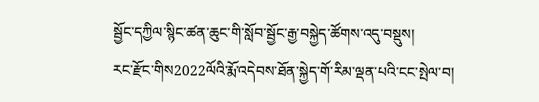སྦྱོང་དཀྱིལ་སྙིང་ཚན་ཆུང་གི་སློབ་སྦྱོང་རྒྱ་བསྐྱེད་ཚོགས་འདུ་བསྡུས།
རང་རྫོང་གིས2022ལོའི་རྨོ་འདེབས་ཐོན་སྐྱེད་གོ་རིམ་ལྡན་པའི་ངང་སྤེལ་བ།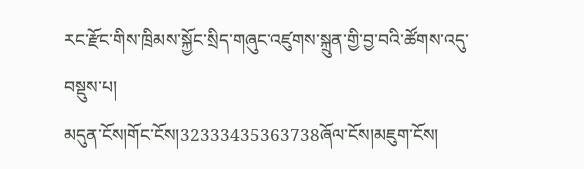རང་རྫོང་གིས་ཁྲིམས་སྐྱོང་སྲིད་གཞུང་འཛུགས་སྐྲུན་གྱི་བྱ་བའི་ཚོགས་འདུ་བསྡུས་པ།
མདུན་ངོས།གོང་ངོས།32333435363738ཞོལ་ངོས།མཇུག་ངོས།